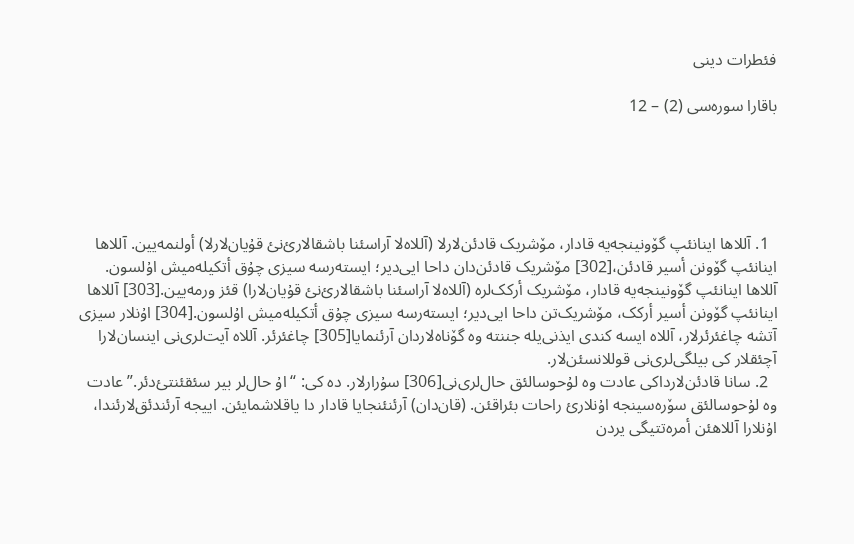فئطرات دینی

باقارا سورەسی (2) – 12





  1. آللاها اینانئپ گۆونینجەیە قادار، مۆشریک قادئن‌لارلا (آللاەلا آراسئنا باشقالارئ‌نئ قۇیان‌لارلا) أولنمەیین. آللاها اینانئپ گۆونن أسیر قادئن،[302] مۆشریک قادئن‌دان داحا ایی‌دیر؛ ایستەرسە سیزی چۇق أتکیلەمیش اۇلسون. آللاها اینانئپ گۆونینجەیە قادار، مۆشریک أرکک‌لرە (آللاەلا آراسئنا باشقالارئ‌نئ قۇیان‌لارا) قئز ورمەیین.[303] آللاها اینانئپ گۆونن أسیر أرکک، مۆشریک‌تن داحا ایی‌دیر؛ ایستەرسە سیزی چۇق أتکیلەمیش اۇلسون.[304] اۇنلار سیزی آتشە چاغئرئرلار، آللاە ایسە کندی ایذنی‌یلە جننتە وە گۆناەلاردان آرئنمایا[305] چاغئرئر. آللاە آیت‌لری‌نی اینسان‌لارا آچئقلار کی بیلگی‌لری‌نی قوللانسئن‌لار.
  2. سانا قادئن‌لارداکی عادت وە لۇحوسالئق حال‌لری‌نی[306] سۇرارلار. دە کی: “اۇ حال‌لر بیر سئقئنتئ‌دئر.” عادت وە لۇحوسالئق سۆرەسینجە اۇنلارئ راحات بئراقئن. (قان‌دان) آرئنئنجایا قادار دا یاقلاشمایئن. اییجە آرئندئق‌لارئندا، اۇنلارا آللاهئن أمرەتتیگی یردن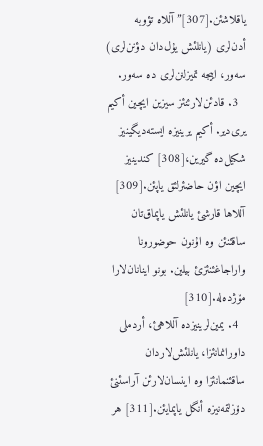یاقلاشئن.[307]” آللاە تؤوبە أدن‌لری (یانلئش یۇل‌دان دؤنن‌لری) سەور، اییجە تمیزلنن‌لری دە سەور.
  3. قادئن‌لارئنئز سیزین ایچین أکیم یری‌دیر. أکیم یرینیزە ایستەدیگینیز شکیل‌دە گیرین،[308] کندینیز ایچین اؤن حاضئرلئق یاپئن.[309] آللاها قارشئ یانلئش یاپماق‌تان ساقئنئن وە اۇنون حوضورونا واراجاغئنئزئ بیلین. بونو اینانان‌لارا مۆژدەلە.[310]
  4. یمین‌لرینیزدە آللاهئ، أردملی داورانمانئزا، یانلئش‌لاردان ساقئنمانئزا وە اینسان‌لارئن آراسئنئ دۆزلتمەنیزە أنگل یاپمایئن.[311] هر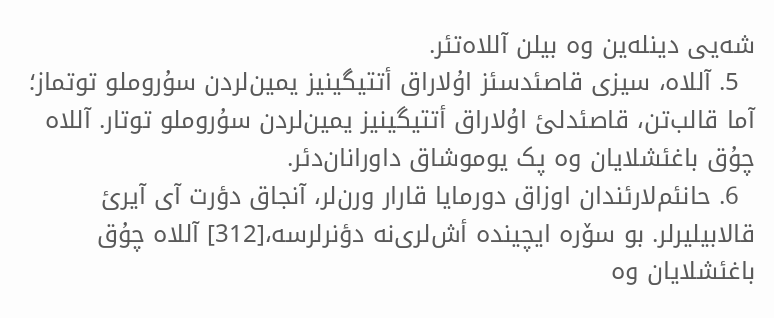شەیی دینلەین وە بیلن آللاەتئر.
  5. آللاە، سیزی قاصئدسئز اۇلاراق أتتیگینیز یمین‌لردن سۇروملو توتماز؛ آما قالب‌تن، قاصئدلئ اۇلاراق أتتیگینیز یمین‌لردن سۇروملو توتار. آللاە چۇق باغئشلایان وە پک یوموشاق داورانان‌دئر.
  6. حانئم‌لارئندان اوزاق دورمایا قارار ورن‌لر، آنجاق دؤرت آی آیرئ قالابیلیرلر. بو سۆرە ایچیندە أش‌لری‌نە دؤنرلرسە،[312] آللاە چۇق باغئشلایان وە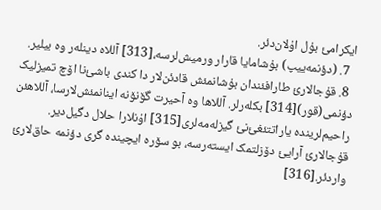ایکرامئ بۇل اۇلان‌دئر.
  7. (دؤنمەییپ) بۇشامایا قارار ورمیش‌لرسە،[313] آللاە دینلەر وە بیلیر.
  8. قۇجالارئ طارافئندان بۇشانمئش قادئن‌لار دا کندی باشئ‌نا اۆچ تمیزلیک دؤنمی(قور)[314] بکلەرلر. آللاها وە آحیرت گۆنۆنە اینانمئش‌لارسا، آللاهئن راحیم‌لریندە یاراتتئغئ‌نئ گیزلەمەلری[315] اۇنلارا حلال دگیل‌دیر. قۇجالارئ آرایئ دۆزلتمک ایستەرسە، بو سۆرە ایچیندە گری دؤنمە حاق‌لارئ واردئر.[316]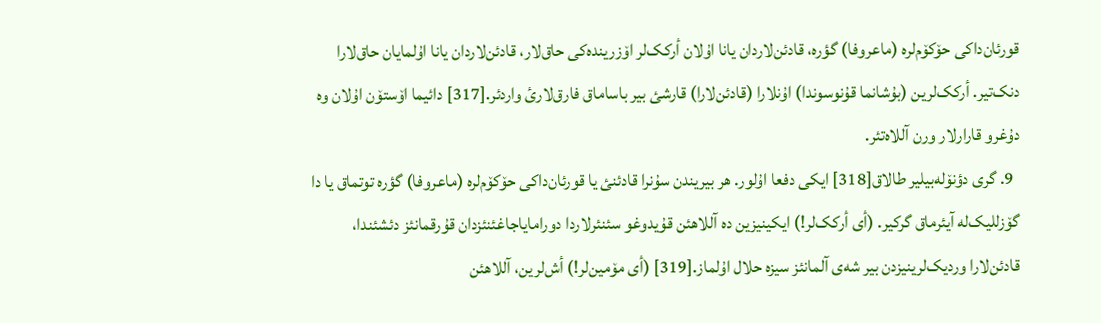قورئان‌داکی حۆکۆم‌لرە (ماعروفا) گؤرە، قادئن‌لاردان یانا اۇلان أرکک‌لر اۆزریندەکی حاق‌لار، قادئن‌لاردان یانا اۇلمایان حاق‌لارا دنک‌تیر. أرکک‌لرین (بۇشانما قۇنوسوندا) اۇنلارا (قادئن‌لارا) قارشئ بیر باساماق فارق‌لارئ واردئر.[317] دائیما اۆستۆن اۇلان وە دۇغرو قارارلار ورن آللاەتئر.
  9. گری دؤنۆلەبیلیر طالاق[318] ایکی دفعا اۇلور. هر بیریندن سۇنرا قادئنئ یا قورئان‌داکی حۆکۆم‌لرە (ماعروفا) گؤرە توتماق یا دا گۆزللیک‌لە آیئرماق گرکیر. (أی أرکک‌لر!) ایکینیزین دە آللاهئن قۇیدوغو سئنئرلاردا دورامایاجاغئنئزدان قۇرقمانئز دئشئندا، قادئن‌لارا وردیک‌لرینیزدن بیر شەی آلمانئز سیزە حلال اۇلماز.[319] (أی مۆمین‌لر!) أش‌لرین، آللاهئن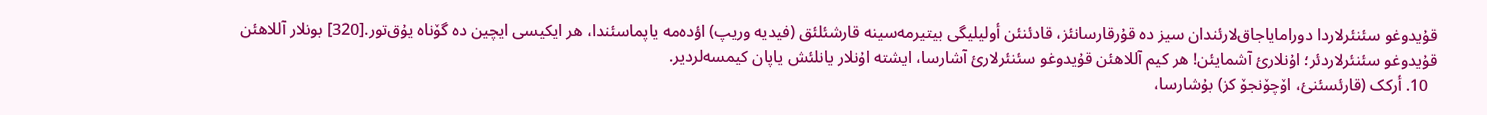قۇیدوغو سئنئرلاردا دورامایاجاق‌لارئندان سیز دە قۇرقارسانئز، قادئنئن أولیلیگی بیتیرمەسینە قارشئلئق (فیدیە وریپ) اؤدەمە یاپماسئندا، هر ایکیسی ایچین دە گۆناە یۇق‌تور.[320] بونلار آللاهئن قۇیدوغو سئنئرلاردئر؛ اۇنلارئ آشمایئن! هر کیم آللاهئن قۇیدوغو سئنئرلارئ آشارسا، ایشتە اۇنلار یانلئش یاپان کیمسەلردیر.
  10. أرکک (قارئسئنئ، اۆچۆنجۆ کز) بۇشارسا،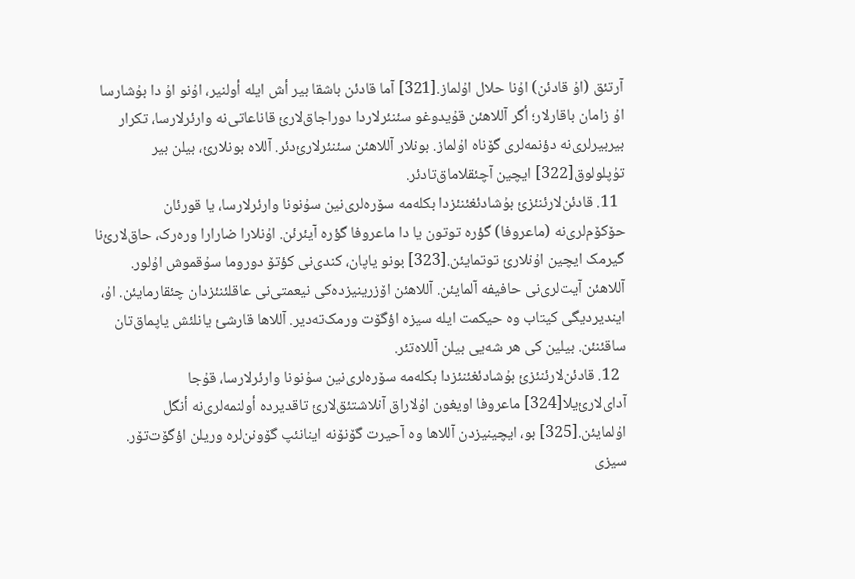آرتئق (اۇ قادئن) اۇنا حلال اۇلماز.[321] آما قادئن باشقا بیر أش ایلە أولنیر، اۇنو اۇ دا بۇشارسا اۇ زامان باقارلار؛ أگر آللاهئن قۇیدوغو سئنئرلاردا دوراجاق‌لارئ قاناعاتی‌نە وارئرلارسا، تکرار بیربیرلری‌نە دؤنمەلری گۆناە اۇلماز. بونلار آللاهئن سئنئرلارئ‌دئر. آللاە بونلارئ، بیلن بیر تۇپلولوق[322] ایچین آچئقلاماق‌تادئر.
  11. قادئن‌لارئنئزئ بۇشادئغئنئزدا بکلەمە سۆرەلری‌نین سۇنونا وارئرلارسا، یا قورئان حۆکۆم‌لری‌نە (ماعروفا) گؤرە توتون یا دا ماعروفا گؤرە آیئرئن. اۇنلارا ضارارا ورەرک، حاق‌لارئ‌نا گیرمک ایچین اۇنلارئ توتمایئن.[323] بونو یاپان، کندی‌نی کؤتۆ دوروما سۇقموش اۇلور. آللاهئن آیت‌لری‌نی حافیفە آلمایئن. آللاهئن اۆزرینیزدەکی نیعمتی‌نی عاقلئنئزدان چئقارمایئن. اۇ، ایندیردیگی کیتاب وە حیکمت ایلە سیزە اؤگۆت ورمک‌تەدیر. آللاها قارشئ یانلئش یاپماق‌تان ساقئنئن. بیلین کی هر شەیی بیلن آللاەتئر.
  12. قادئن‌لارئنئزئ بۇشادئغئنئزدا بکلەمە سۆرەلری‌نین سۇنونا وارئرلارسا، قۇجا آدای‌لارئ‌یلا[324] ماعروفا اویغون اۇلاراق آنلاشتئق‌لارئ تاقدیردە أولنمەلری‌نە أنگل اۇلمایئن.[325] بو، ایچینیزدن آللاها وە آحیرت گۆنۆنە اینانئپ گۆونن‌لرە وریلن اؤگۆت‌تۆر. سیزی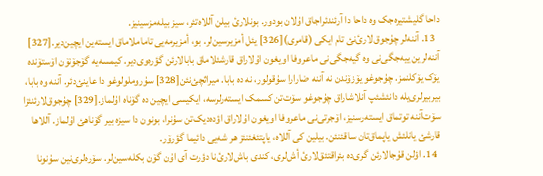داحا گلیشتیرەجک وە داحا دا آرئندئراجاق اۇلان بودور. بونلارئ بیلن آللاەتئر، سیز بیلەمزسینیز.
  13. آننەلر چۇجوق‌لارئ‌نئ تام ایکی (قامری)[326] یئل أمزیرسین‌لر. بو، أمزیرمەیی تاماملاماق ایستەین ایچین‌دیر.[327] آننەلرین ییەجگی‌نی وە گیەجگی‌نی ماعروفا اویغون اۇلاراق قارشئلاماق بابالارئن گؤرەوی‌دیر. کیمسەیە گۆجۆنۆن اۆستۆندە یۆک یۆکلنمز. چۇجوغو یۆزۆندن نە آننە ضارارا سۇقولور، نە دە بابا. میراثچئ‌نئن[328] سۇروملولوغو دا عاینئ‌دئر. آننە وە بابا، بیربیرلری‌یلە دانئشئپ آنلاشاراق چۇجوغو سۆت‌تن کسمک ایستەرلرسە، ایکیسی ایچین دە گۆناە اۇلماز.[329] چۇجوق‌لارئنئزا سۆت‌آننە توتماق ایستەرسنیز، اۆجرتی‌نی ماعروفا اویغون اۇلاراق اؤدەدیک‌تن سۇنرا، بونون دا سیزە بیر گۆناهئ اۇلماز. آللاها قارشئ یانلئش یاپماق‌تان ساقئنئن. بیلین کی آللاە، یاپتئغئنئز هر شەیی دائیما گؤرۆر.
  14. اؤلن قۇجالارئن گری‌دە بئراقتئق‌لارئ أش‌لری، کندی باش‌لارئ‌نا دؤرت آی اۇن گۆن بکلەسین‌لر. سۆرەلری‌نین سۇنونا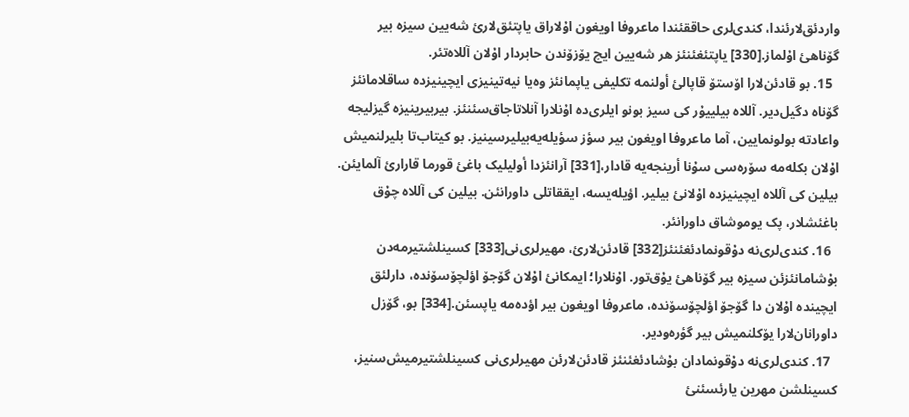واردئق‌لارئندا، کندی‌لری حاققئندا ماعروفا اویغون اۇلاراق یاپتئق‌لارئ شەیین سیزە بیر گۆناهئ اۇلماز.[330] یاپتئغئنئز هر شەیین ایچ یۆزۆندن حابردار اۇلان آللاەتئر.
  15. بو قادئن‌لارا اۆستۆ قاپالئ أولنمە تکلیفی یاپمانئز وەیا نیەتینیزی ایچینیزدە ساقلامانئز گۆناە دگیل‌دیر. آللاە بیلییۇر کی سیز بونو ایلری‌دە اۇنلارا آنلاتاجاق‌سئنئز. بیربیرینیزە گیزلیجە واعادتە بولونمایین، آما ماعروفا اویغون بیر سؤز سؤیلەیەبیلیرسینیز. بو کیتاب‌تا بلیرلنمیش اۇلان بکلەمە سۆرەسی سۇنا أرینجەیە قادار،[331] آرانئزدا أولیلیک باغئ قورما قارارئ آلمایئن. بیلین کی آللاە ایچینیزدە اۇلانئ بیلیر. اؤیلەیسە، ایققاتلی داورانئن. بیلین کی آللاە چۇق باغئشلار، پک یوموشاق داورانئر.
  16. کندی‌لری‌نە دۇقونمادئغئنئز[332] قادئن‌لارئ، مهیرلری‌نی[333] کسینلشتیرمەدن بۇشامانئزئن سیزە بیر گۆناهئ یۇق‌تور. اۇنلارا؛ ایمکانئ اۇلان گۆجۆ اؤلچۆسۆندە، دارلئق ایچیندە اۇلان دا گۆجۆ اؤلچۆسۆندە، ماعروفا اویغون بیر اؤدەمە یاپسئن.[334] بو، گۆزل داورانان‌لارا یۆکلنمیش بیر گؤرەودیر.
  17. کندی‌لری‌نە دۇقونمادان بۇشادئغئنئز قادئن‌لارئن مهیرلری‌نی کسینلشتیرمیش‌سنیز، کسینلشن مهرین یارئسئنئ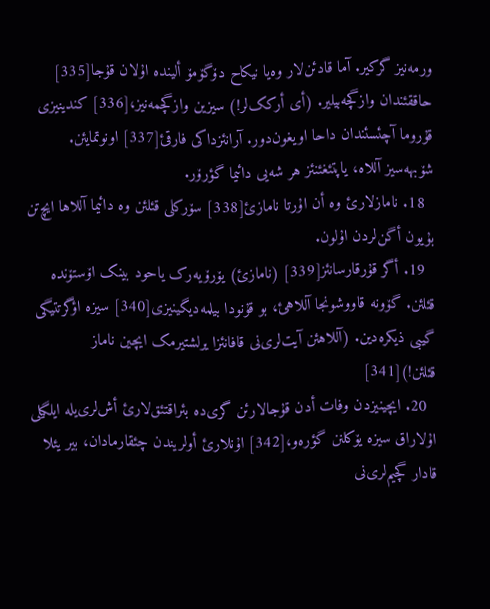ورمەنیز گرکیر. آما قادئن‌لار وەیا نیکاح دۆگۆمۆ ألیندە اۇلان قۇجا[335] حاققئندان وازگچەبیلیر. (أی أرکک‌لر!) سیزین وازگچمەنیز،[336] کندینیزی قۇروما آچئسئندان داحا اویغون‌دور. آرانئزداکی فارقئ[337] اونوتمایئن. شۆبهەسیز آللاە، یاپتئغئنئز هر شەیی دائیما گؤرۆر.
  18. نامازلارئ وە أن اۇرتا نامازئ[338] سۆرکلی قئلئن وە دائیما آللاها ایچ‌تن بۇیون أگن‌لردن اۇلون.
  19. أگر قۇرقارسانئز[339] (نامازئ) یۆرۆیەرک یاحود بینک اۆستۆندە قئلئن. گۆونە قاووشونجا آللاهئ، بو قۇنودا بیلمەدیگینیزی[340] سیزە اؤگرتتیگی گیبی ذیکرەدین. (آللاهئن آیت‌لری‌نی قافانئزا یرلشتیرمک ایچین ناماز قئلئن!)[341]
  20. ایچینیزدن وفات أدن قۇجالارئن گری‌دە بئراقتئق‌لارئ أش‌لری‌یلە ایلگیلی اۇلاراق سیزە یۆکلنن گؤرەو،[342] اۇنلارئ أولریندن چئقارمادان، بیر یئلا قادار گچیم‌لری‌نی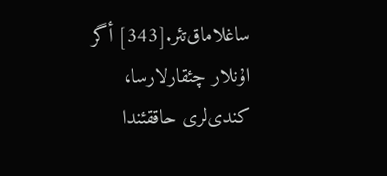ساغلاماق‌تئر.[343] أگر اۇنلار چئقارلارسا، کندی‌لری حاققئندا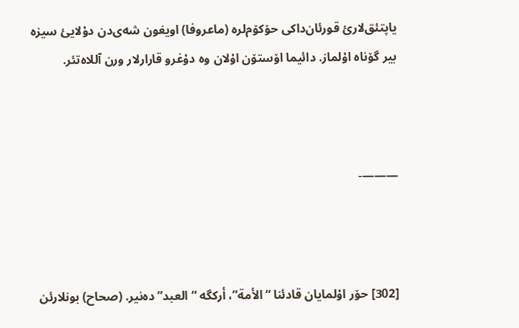یاپتئق‌لارئ قورئان‌داکی حۆکۆم‌لرە (ماعروفا) اویغون شەی‌دن دۇلایئ سیزە بیر گۆناە اۇلماز. دائیما اۆستۆن اۇلان وە دۇغرو قارارلار ورن آللاەتئر.



———-



[302] حۆر اۇلمایان قادئنا “الأمة”، أرکگە “العبد” دەنیر. (صحاح) بونلارئن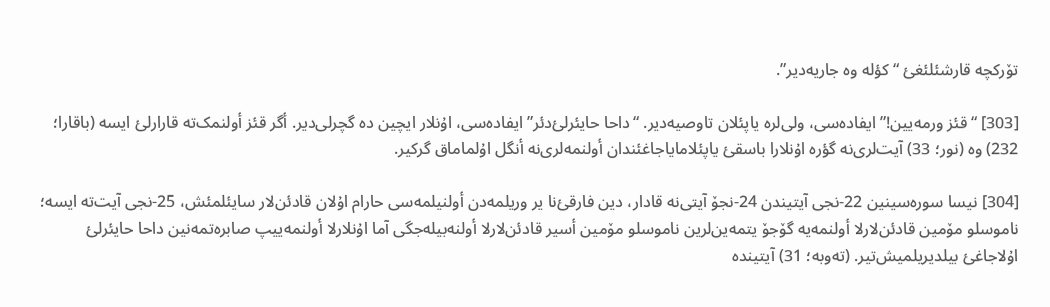تۆرکچە قارشئلئغئ “کؤلە وە جاریەدیر”.

[303] “قئز ورمەیین!” ایفادەسی، ولی‌لرە یاپئلان تاوصیەدیر. “داحا حایئرلئ‌دئر” ایفادەسی، اۇنلار ایچین دە گچرلی‌دیر. أگر قئز أولنمک‌تە قارارلئ ایسە (باقارا؛ 232) وە (نور؛ 33) آیت‌لری‌نە گؤرە اۇنلارا باسقئ یاپئلامایاجاغئندان أولنمەلری‌نە أنگل اۇلماماق گرکیر.

[304] نیسا سورەسینین 22-نجی آیتیندن 24-نجۆ آیتی‌نە قادار، دین فارقئ‌نا یر وریلمەدن أولنیلمەسی حارام اۇلان قادئن‌لار سایئلمئش، 25-نجی آیت‌تە ایسە؛ ناموسلو مۆمین قادئن‌لارلا أولنمەیە گۆجۆ یتمەین‌لرین ناموسلو مۆمین أسیر قادئن‌لارلا أولنەبیلەجگی آما اۇنلارلا أولنمەییپ صابرەتمەنین داحا حایئرلئ اۇلاجاغئ بیلدیریلمیش‌تیر. (تەوبە؛ 31) آیتیندە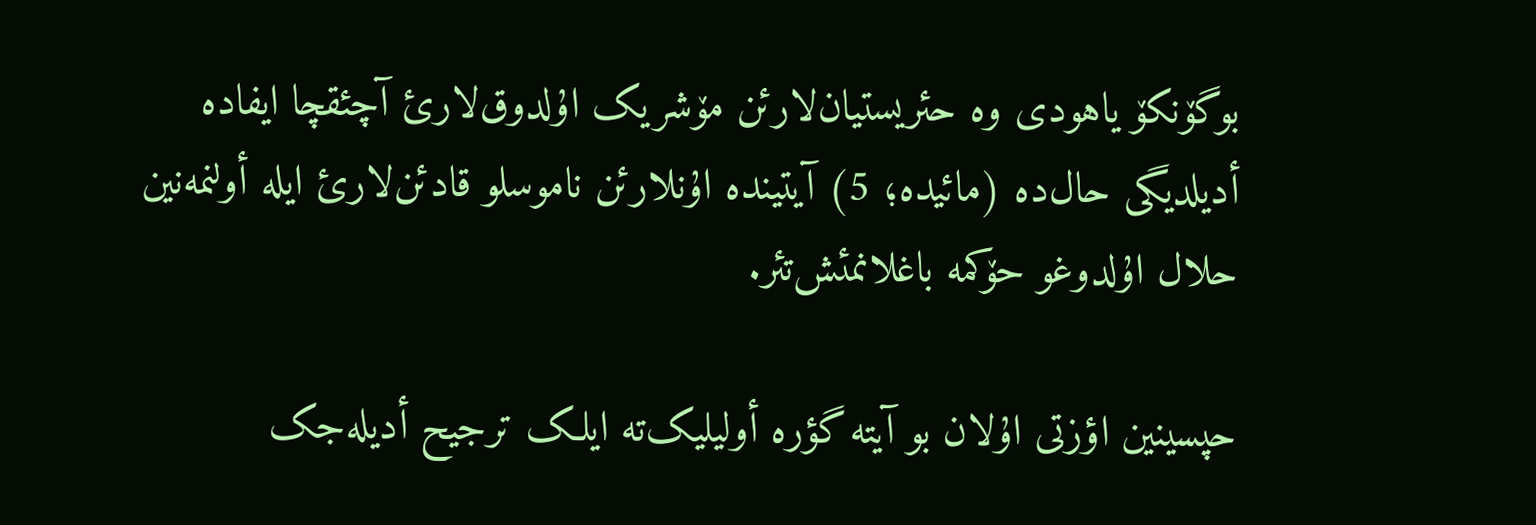بوگۆنکۆ یاهودی وە حئریستیان‌لارئن مۆشریک اۇلدوق‌لارئ آچئقچا ایفادە أدیلدیگی حال‌دە (مائیدە؛ 5) آیتیندە اۇنلارئن ناموسلو قادئن‌لارئ ایلە أولنمەنین حلال اۇلدوغو حۆکمە باغلانمئش‌تئر.

حپسینین اؤزتی اۇلان بو آیتە گؤرە أولیلیک‌تە ایلک ترجیح أدیلەجک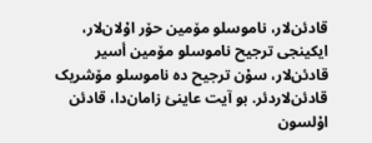قادئن‌لار، ناموسلو مۆمین حۆر اۇلان‌لار، ایکینجی ترجیح ناموسلو مۆمین أسیر قادئن‌لار، سۇن ترجیح دە ناموسلو مۆشریک قادئن‌لاردئر. بو آیت عاینئ زامان‌دا، قادئن اۇلسون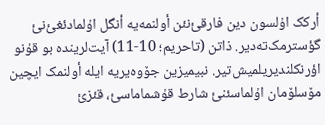أرکک اۇلسون دین فارقئ‌نئن أولنمەیە أنگل اۇلمادئغئ‌نئ گؤسترمک‌تەدیر. ذاتن (تاحریم؛ 10-11) آیت‌لریندە بو قۇنو اؤرنکلندیریلمیش‌تیر. نبیمیزین جۆوەیریە ایلە أولنمک ایچین مۆسلۆمان اۇلماسئنئ شارط قۇشماماسئ، قئزئ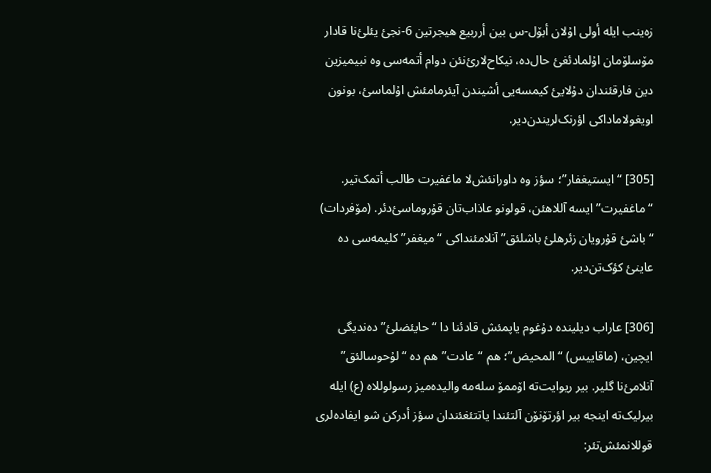زەینب ایلە أولی اۇلان أبۆل-س بین أرربیع هیجرتین 6-نجئ یئلئ‌نا قادار مۆسلۆمان اۇلمادئغئ حال‌دە، نیکاح‌لارئ‌نئن دوام أتمەسی وە نبیمیزین دین فارقئندان دۇلایئ کیمسەیی أشیندن آیئرمامئش اۇلماسئ، بونون اویغولاماداکی اؤرنک‌لریندن‌دیر.

[305] “ایستیغفار”؛ سؤز وە داورانئش‌لا ماغفیرت طالب أتمک‌تیر. “ماغفیرت” ایسە آللاهئن، قولونو عاذاب‌تان قۇروماسئ‌دئر. (مۆفردات) “باشئ قۇرویان زئرهلئ باشلئق” آنلامئنداکی “میغفر” کلیمەسی دە عاینئ کؤک‌تن‌دیر.

[306] عاراب دیلیندە دۇغوم یاپمئش قادئنا دا “حایئضلئ” دەندیگی ایچین، (ماقاییس) “المحیض”؛ هم “عادت” هم دە “لۇحوسالئق” آنلامئ‌نا گلیر. بیر ریوایت‌تە اۆممۆ سلەمە والیدەمیز رسولوللاە (ع) ایلە بیرلیک‌تە اینجە بیر اؤرتۆنۆن آلتئندا یاتتئغئندان سؤز أدرکن شو ایفادەلری قوللانمئش‌تئر: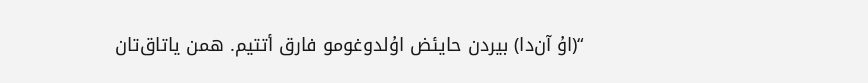“(اۇ آن‌دا) بیردن حایئض اۇلدوغومو فارق أتتیم. همن یاتاق‌تان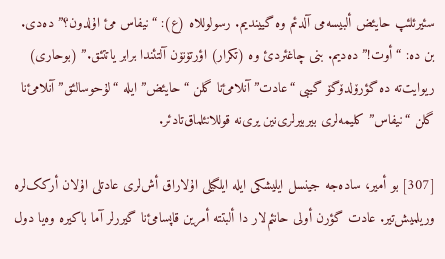سئیرئلئپ حایئض ألبیسەمی آلدئم وە گییندیم. رسولوللاە (ع): “نیفاس مئ اۇلدون؟” دەدی. بن دە: “أوت!” دەدیم. بنی چاغئردئ وە (تکرار) اؤرتۆنۆن آلتئندا برابر یاتتئق.” (بوحاری) ریوایت‌تە دە گؤرۆلدۆگۆ گیبی “عادت” آنلامئ‌نا گلن “حایئض” ایلە “لۇحوسالئق” آنلامئ‌نا گلن “نیفاس” کلیمەلری بیربیرلری‌نین یری‌نە قوللانئلماق‌تادئر.

[307] بو أمیر، سادەجە جینسل ایلیشکی ایلە ایلگیلی اۇلاراق أش‌لری عادتلی اۇلان أرکک‌لرە وریلمیش‌تیر. عادت گؤرن أولی حانئم‌لار دا ألبتتە أمرین قاپسامئ‌نا گیررلر آما باکیرە وەیا دول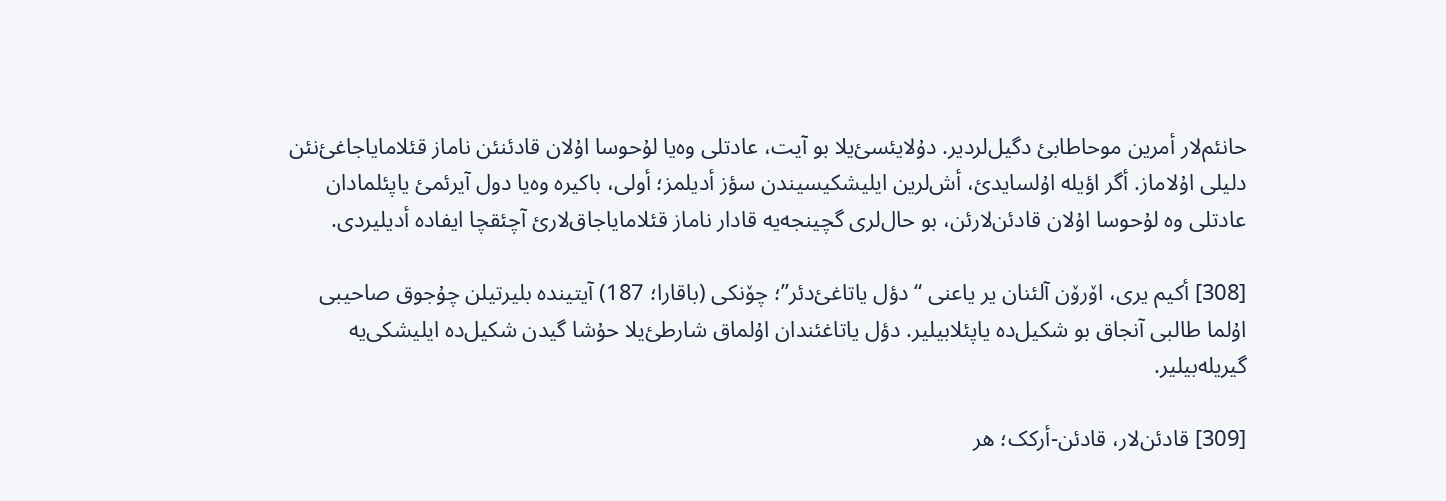حانئم‌لار أمرین موحاطابئ دگیل‌لردیر. دۇلایئسئ‌یلا بو آیت، عادتلی وەیا لۇحوسا اۇلان قادئنئن ناماز قئلامایاجاغئ‌نئن دلیلی اۇلاماز. أگر اؤیلە اۇلسایدئ، أش‌لرین ایلیشکیسیندن سؤز أدیلمز؛ أولی، باکیرە وەیا دول آیرئمئ یاپئلمادان عادتلی وە لۇحوسا اۇلان قادئن‌لارئن، بو حال‌لری گچینجەیە قادار ناماز قئلامایاجاق‌لارئ آچئقچا ایفادە أدیلیردی.

[308] أکیم یری، اۆرۆن آلئنان یر یاعنی “دؤل یاتاغئ‌دئر”؛ چۆنکی (باقارا؛ 187) آیتیندە بلیرتیلن چۇجوق صاحیبی اۇلما طالبی آنجاق بو شکیل‌دە یاپئلابیلیر. دؤل یاتاغئندان اۇلماق شارطئ‌یلا حۇشا گیدن شکیل‌دە ایلیشکی‌یە گیریلەبیلیر.

[309] قادئن‌لار، قادئن-أرکک؛ هر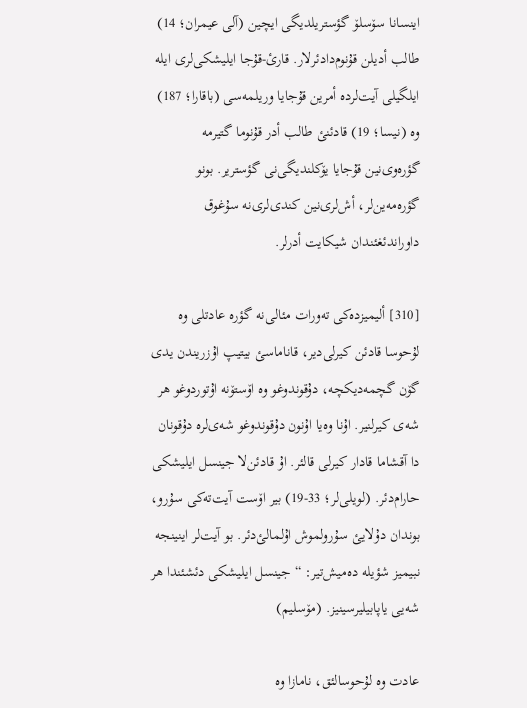اینسانا سۆسلۆ گؤستریلدیگی ایچین (آلی عیمران؛ 14) طالب أدیلن قۇنوم‌دادئرلار. قارئ-قۇجا ایلیشکی‌لری ایلە ایلگیلی آیت‌لردە أمرین قۇجایا وریلمەسی (باقارا؛ 187) وە (نیسا؛ 19) قادئنئ طالب أدر قۇنوما گتیرمە گؤرەوی‌نین قۇجایا یۆکلندیگی‌نی گؤستریر. بونو گؤرەمەین‌لر، أش‌لری‌نین کندی‌لری‌نە سۇغوق داوراندئغئندان شیکایت أدرلر.

[310] ألیمیزدەکی تەورات مئالی‌نە گؤرە عادتلی وە لۇحوسا قادئن کیرلی‌دیر، قاناماسئ بیتیپ اۇزریندن یدی گۆن گچمەدیکچە، دۇقوندوغو وە اۆستۆنە اۇتوردوغو هر شەی کیرلنیر. اۇنا وەیا اۇنون دۇقوندوغو شەی‌لرە دۇقونان دا آقشاما قادار کیرلی قالئر. اۇ قادئن‌لا جینسل ایلیشکی حارام‌دئر. (لویلی‌لر؛ 33-19) بیر اۆست آیت‌تەکی سۇرو، بوندان دۇلایئ سۇرولموش اۇلمالئ‌دئر. بو آیت‌لر اینینجە نبیمیز شؤیلە دەمیش‌تیر: “جینسل ایلیشکی دئشئندا هر شەیی یاپابیلیرسینیز. (مۆسلیم)

عادت وە لۇحوسالئق، نامازا وە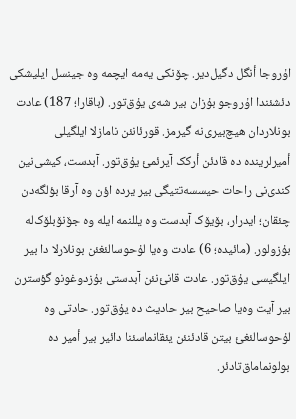اۇروجا أنگل دگیل‌دیر. چۆنکی یەمە ایچمە وە جینسل ایلیشکی دئشئندا اۇروجو بۇزان بیر شەی یۇق‌تور. (باقارا؛ 187) عادت بونلاردان هیچ‌بیری‌نە گیرمز. قورئانئن نامازلا ایلگیلی أمیرلریندە دە قادئن أرکک آیرئمئ یۇق‌تور. آبدست، کیشی‌نین کندی‌نی راحات حیسسەتتیگی بیر یردە اؤن وە آرقا بؤلگەدن چئقان؛ ایدرار، بۆیۆک آبدست وە یللنمە ایلە وە جۆنۆبلۆک‌لە بۇزولور. (مائیدە؛ 6) عادت وەیا لۇحوسالئغئن بونلارلا دا بیر ایلگیسی یۇق‌تور. عادت قانئ‌نئن آبدستی بۇزدوغونو گؤسترن بیر آیت وەیا صاحیح بیر حادیث دە یۇق‌تور. حادتی وە لۇحوسالئغئ بیتن قادئنئن یئقانماسئنا دائیر بیر أمیر دە بولونماماق‌تادئر.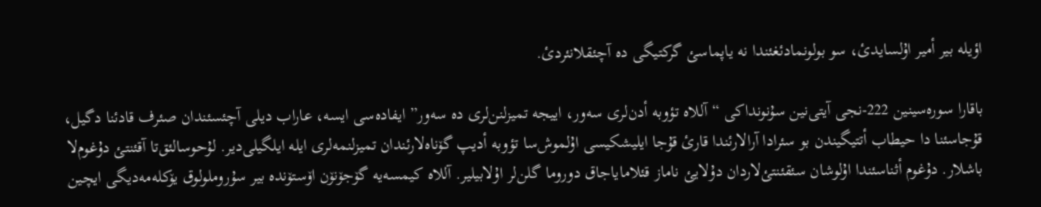اؤیلە بیر أمیر اۇلسایدئ، سو بولونمادئغئندا نە یاپماسئ گرکتیگی دە آچئقلانئردئ.

باقارا سورەسینین 222-نجی آیتی‌نین سۇنونداکی “آللاە تؤوبە أدن‌لری سەور، اییجە تمیزلنن‌لری دە سەور” ایفادەسی ایسە، عاراب دیلی آچئسئندان صئرف قادئنا دگیل، قۇجاسئنا دا حیطاب أتتیگیندن بو سئرادا آرالارئندا قارئ قۇجا ایلیشکیسی اۇلموش‌سا تؤوبە أدیپ گۆناەلارئندان تمیزلنمەلری ایلە ایلگیلی‌دیر. لۇحوسالئق‌تا آقئنتئ دۇغوم‌لا باشلار. دۇغوم أثناسئندا اۇلوشان سئقئنتئ‌لاردان دۇلایئ ناماز قئلامایاجاق دوروما گلن‌لر اۇلابیلیر. آللاە کیمسەیە گۆجۆنۆن اۆستۆندە بیر سۇروملولوق یۆکلەمەدیگی ایچین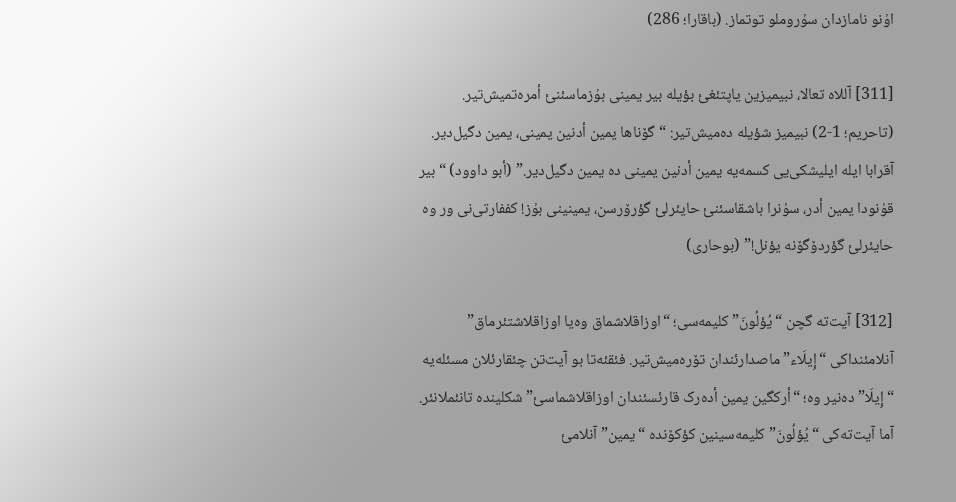اۇنو نامازدان سۇروملو توتماز. (باقارا؛ 286)

[311] آللاە تعالا، نبیمیزین یاپتئغئ بؤیلە بیر یمینی بۇزماسئنئ أمرەتمیش‌تیر. (تاحریم؛ 1-2) نبیمیز شؤیلە دەمیش‌تیر: “گۆناها یمین أدنین یمینی، یمین دگیل‌دیر. آقرابا ایلە ایلیشکی‌یی کسمەیە یمین أدنین یمینی دە یمین دگیل‌دیر.” (أبو داوود) “بیر قۇنودا یمین أدر، سۇنرا باشقاسئنئ حایئرلئ گؤرۆرسن، یمینینی بۇز! کففارتی‌نی ور وە حایئرلئ گؤردۆگۆنە یؤنل!” (بوحاری)

[312] آیت‌تە گچن “یُؤلُونَ” کلیمەسی؛ “اوزاقلاشماق وەیا اوزاقلاشتئرماق” آنلامئنداکی “إِیلَاء” ماصدارئندان تۆرەمیش‌تیر. فئقئەتا بو آیت‌تن چئقارئلان مسئلەیە “إِیلَا” دەنیر وە؛ “أرکگین یمین أدەرک قارئسئندان اوزاقلاشماسئ” شکلیندە تانئملانئر. آما آیت‌تەکی “یُؤلُونَ” کلیمەسینین کؤکۆندە “یمین” آنلامئ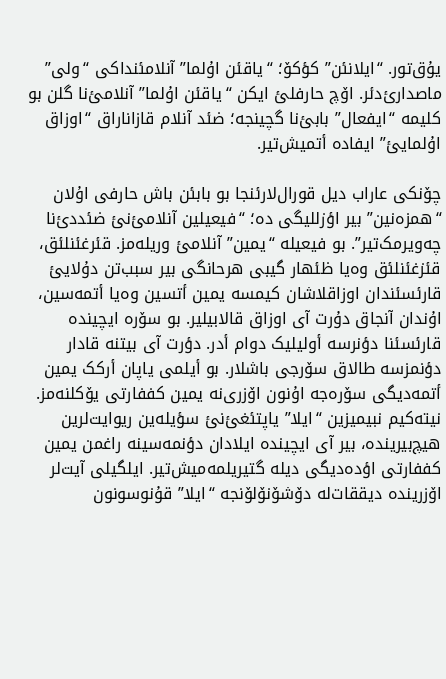یۇق‌تور. “ایلانئن” کؤکۆ؛ “یاقئن اۇلما” آنلامئنداکی “ولی” ماصدارئ‌دئر. اۆچ حارفلئ ایکن “یاقئن اۇلما” آنلامئ‌نا گلن بو کلیمە “ایفعال” بابئ‌نا گچینجە؛ ضئد آنلام قازاناراق “اوزاق اۇلمایئ” ایفادە أتمیش‌تیر.

چۆنکی عاراب دیل قورال‌لارئنجا بو بابئن باش حارفی اۇلان “همزەنین” بیر اؤزللیگی دە؛ “فیعیلین آنلامئ‌نئ ضئددئ‌نا چەویرمک‌تیر”. بو فیعیلە “یمین” آنلامئ وریلەمز. قئرغئنلئق، قئزغئنلئق وەیا ظئهار گیبی هرحانگی بیر سبب‌تن دۇلایئ قارئسئندان اوزاقلاشان کیمسە یمین أتسین وەیا أتمەسین، اۇندان آنجاق دۇرت آی اوزاق قالابیلیر. بو سۆرە ایچیندە قارئسئنا دؤنرسە أولیلیک دوام أدر. دؤرت آی بیتنە قادار دؤنمزسە طالاق سۆرجی باشلار. بو أیلمی یاپان أرکک یمین أتمەدیگی سۆرەجە اۇنون اۆزری‌نە یمین کففارتی یۆکلنەمز. نیتەکیم نبیمیزین “ایلا” یاپتئغئ‌نئ سؤیلەین ریوایت‌لرین هیچ‌بیریندە، بیر آی ایچیندە ایلادان دؤنمەسینە راغمن یمین کففارتی اؤدەدیگی دیلە گتیریلمەمیش‌تیر. ایلگیلی آیت‌لر اۆزریندە دیققات‌لە دۆشۆنۆلۆنجە “ایلا” قۇنوسونون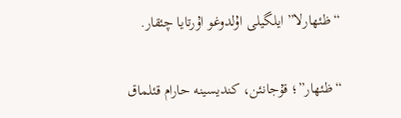“ظئهارلا” ایلگیلی اۇلدوغو اۇرتایا چئقار.

“ظئهار”؛ قۇجانئن، کندیسینە حارام قئلماق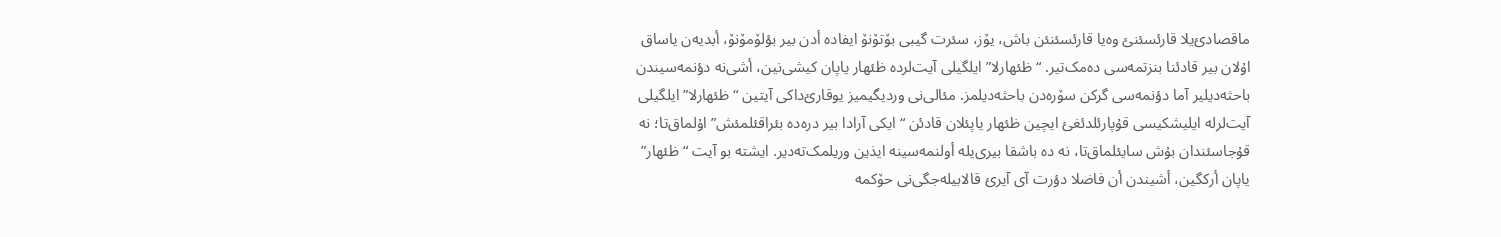ماقصادئ‌یلا قارئسئنئ وەیا قارئسئنئن باش، یۆز، سئرت گیبی بۆتۆنۆ ایفادە أدن بیر بؤلۆمۆنۆ، أبدیەن یاساق اۇلان بیر قادئنا بنزتمەسی دەمک‌تیر. “ظئهارلا” ایلگیلی آیت‌لردە ‌ظئهار یاپان کیشی‌نین، أشی‌نە دؤنمەسیندن باحثەدیلیر آما دؤنمەسی گرکن سۆرەدن باحثەدیلمز. مئالی‌نی وردیگیمیز یوقارئ‌داکی آیتین “ظئهارلا” ایلگیلی آیت‌لرلە ایلیشکیسی قۇپارئلدئغئ ایچین ظئهار یاپئلان قادئن “ایکی آرادا بیر درەدە بئراقئلمئش” اۇلماق‌تا؛ نە قۇجاسئندان بۇش سایئلماق‌تا، نە دە باشقا بیری‌یلە أولنمەسینە ایذین وریلمک‌تەدیر. ایشتە بو آیت “ظئهار” یاپان أرکگین، أشیندن أن فاضلا دؤرت آی آیرئ قالابیلەجگی‌نی حۆکمە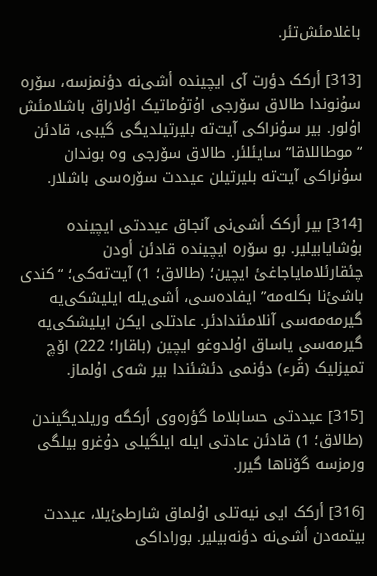باغلامئش‌تئر.

[313] أرکک دؤرت آی ایچیندە أشی‌نە دؤنمزسە، سۆرە سۇنوندا طالاق سۆرجی اۇتۇماتیک اۇلاراق باشلامئش اۇلور. بیر سۇنراکی آیت‌تە بلیرتیلدیگی گیبی، قادئن “موطاللاقا” سایئلئر. طالاق سۆرجی وە بوندان سۇنراکی آیت‌تە بلیرتیلن عیددت سۆرەسی باشلار.

[314] بیر أرکک أشی‌نی آنجاق عیددتی ایچیندە بۇشایابیلیر. بو سۆرە ایچیندە قادئن أودن چئقارئلامایاجاغئ ایچین؛ (طالاق؛ 1) آیت‌تەکی؛ “کندی باشئ‌نا بکلەمە” ایفادەسی، أشی‌یلە ایلیشکی‌یە گیرمەمەسی آنلامئندادئر. عادتلی ایکن ایلیشکی‌یە گیرمەسی یاساق اۇلدوغو ایچین (باقارا؛ 222) اۆچ تمیزلیک (قُرء) دؤنمی دئشئندا بیر شەی اۇلماز.

[315] عیددتی حسابلاما گؤرەوی أرکگە وریلدیگیندن (طالاق؛ 1) قادئن عادتی ایلە ایلگیلی دۇغرو بیلگی ورمزسە گۆناها گیرر.

[316] أرکک ایی نیەتلی اۇلماق شارطئ‌یلا، عیددت بیتمەدن أشی‌نە دؤنەبیلیر. بوراداکی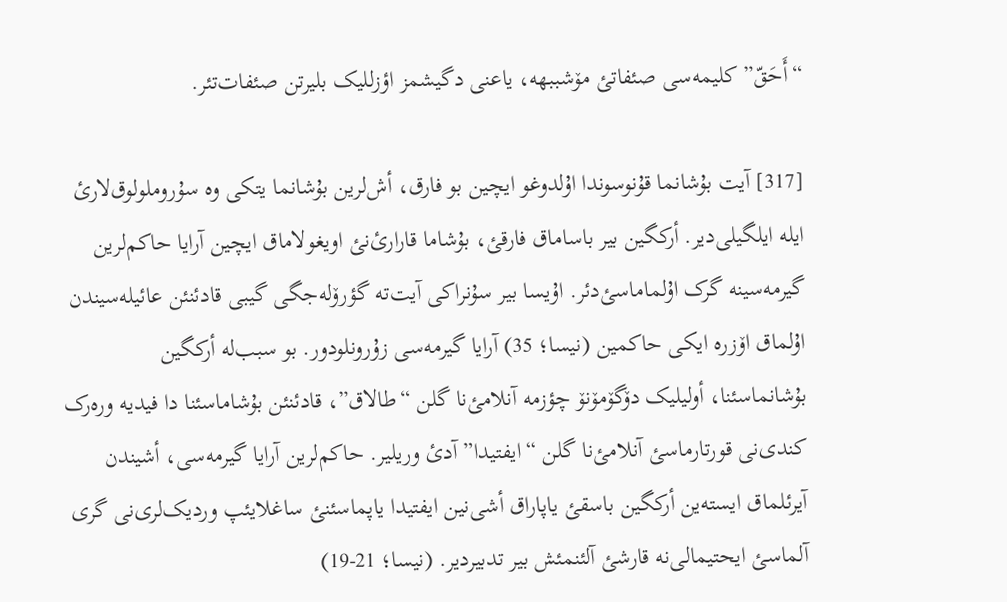“أَحَقّ” کلیمەسی صئفاتئ مۆشببهە، یاعنی دگیشمز اؤزللیک بلیرتن صئفات‌تئر.

[317] آیت بۇشانما قۇنوسوندا اۇلدوغو ایچین بو فارق، أش‌لرین بۇشانما یتکی وە سۇروملولوق‌لارئ ایلە ایلگیلی‌دیر. أرکگین بیر باساماق فارقئ، بۇشاما قارارئ‌نئ اویغولاماق ایچین آرایا حاکم‌لرین گیرمەسینە گرک اۇلماماسئ‌دئر. اۇیسا بیر سۇنراکی آیت‌تە گؤرۆلەجگی گیبی قادئنئن عائیلەسیندن اۇلماق اۆزرە ایکی حاکمین (نیسا؛ 35) آرایا گیرمەسی زۇرونلودور. بو سبب‌لە أرکگین بۇشانماسئنا، أولیلیک دۆگۆمۆنۆ چؤزمە آنلامئ‌نا گلن “طالاق”، قادئنئن بۇشاماسئنا دا فیدیە ورەرک کندی‌نی قورتارماسئ آنلامئ‌نا گلن “ایفتیدا” آدئ وریلیر. حاکم‌لرین آرایا گیرمەسی، أشیندن آیرئلماق ایستەین أرکگین باسقئ یاپاراق أشی‌نین ایفتیدا یاپماسئنئ ساغلایئپ وردیک‌لری‌نی گری آلماسئ ایحتیمالی‌نە قارشئ آلئنمئش بیر تدبیردیر. (نیسا؛ 21-19)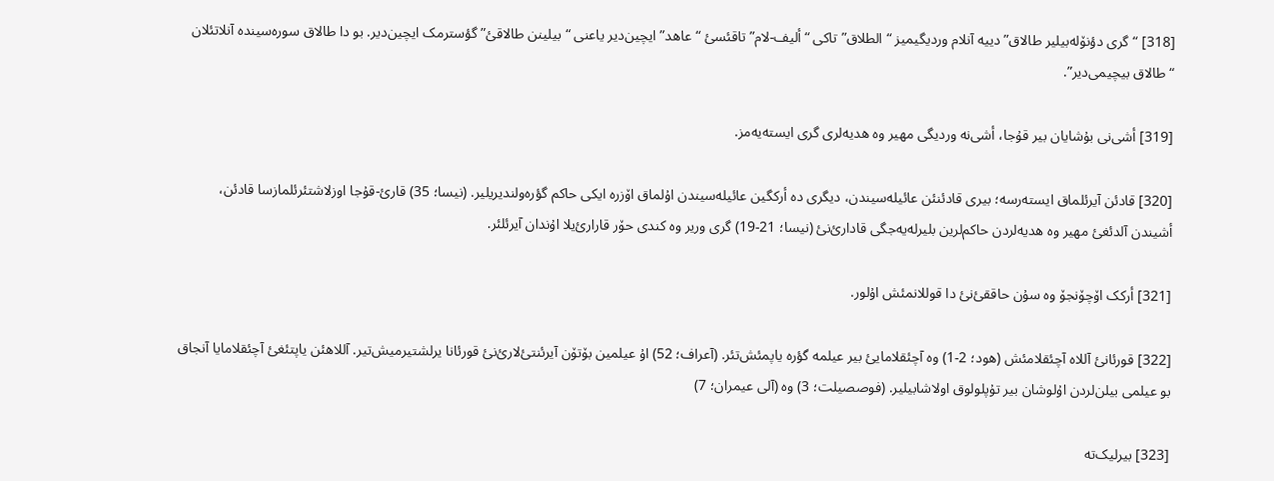[318] “گری دؤنۆلەبیلیر طالاق” دییە آنلام وردیگیمیز “الطلاق”تاکی “ألیف-لام” تاقئسئ “عاهد” ایچین‌دیر یاعنی “بیلینن طالاقئ” گؤسترمک ایچین‌دیر. بو دا طالاق سورەسیندە آنلاتئلان “طالاق بیچیمی‌دیر”.

[319] أشی‌نی بۇشایان بیر قۇجا، أشی‌نە وردیگی مهیر وە هدیەلری گری ایستەیەمز.

[320] قادئن آیرئلماق ایستەرسە؛ بیری قادئنئن عائیلەسیندن، دیگری دە أرکگین عائیلەسیندن اۇلماق اۆزرە ایکی حاکم گؤرەولندیریلیر. (نیسا؛ 35) قارئ-قۇجا اوزلاشتئرئلمازسا قادئن، أشیندن آلدئغئ مهیر وە هدیەلردن حاکم‌لرین بلیرلەیەجگی قادارئ‌نئ (نیسا؛ 21-19) گری وریر وە کندی حۆر قارارئ‌یلا اۇندان آیرئلئر.

[321] أرکک اۆچۆنجۆ وە سۇن حاققئ‌نئ دا قوللانمئش اۇلور.

[322] قورئانئ آللاە آچئقلامئش (هود؛ 2-1) وە آچئقلامایئ بیر عیلمە گؤرە یاپمئش‌تئر. (آعراف؛ 52) اۇ عیلمین بۆتۆن آیرئنتئ‌لارئ‌نئ قورئانا یرلشتیرمیش‌تیر. آللاهئن یاپتئغئ آچئقلامایا آنجاق بو عیلمی بیلن‌لردن اۇلوشان بیر تۇپلولوق اولاشابیلیر. (فوصصیلت؛ 3) وە (آلی عیمران؛ 7)

[323] بیرلیک‌تە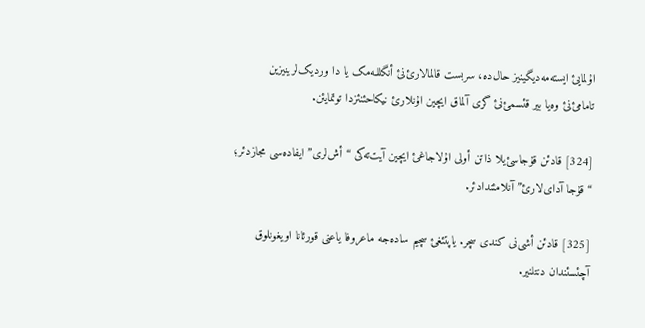اۇلمایئ ایستەمەدیگینیز حال‌دە، سربست قالمالارئ‌نئ أنگللـەمک یا دا وردیک‌لرینیزین تامامئ‌نئ وەیا بیر قئسمئ‌نئ گری آلماق ایچین اۇنلارئ نیکاحئنئزدا توتمایئن.

[324] قادئن قۇجاسئ‌یلا ذاتن أولی اۇلاجاغئ ایچین آیت‌تەکی “أش‌لری” ایفادەسی مجازدئر؛ “قۇجا آدای‌لارئ” آنلامئندادئر.

[325] قادئن أشی‌نی کندی سچر. یاپتئغئ سچیم سادەجە ماعروفا یاعنی قورئانا اویغونلوق آچئسئندان دنتلنیر.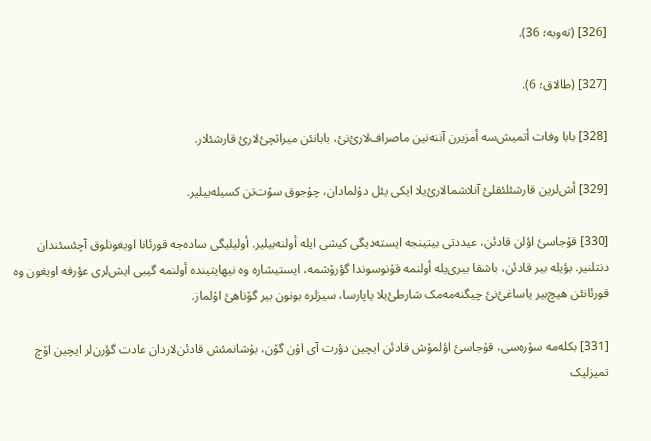[326] (تەوبە؛ 36).

[327] (طالاق؛ 6).

[328] بابا وفات أتمیش‌سە أمزیرن آننەنین ماصراف‌لارئ‌نئ، بابانئن میراثچئ‌لارئ قارشئلار.

[329] أش‌لرین قارشئلئقلئ آنلاشمالارئ‌یلا ایکی یئل دۇلمادان، چۇجوق سۆت‌تن کسیلەبیلیر.

[330] قۇجاسئ اؤلن قادئن، عیددتی بیتینجە ایستەدیگی کیشی ایلە أولنەبیلیر. أولیلیگی سادەجە قورئانا اویغونلوق آچئسئندان دنتلنیر. بؤیلە بیر قادئن، باشقا بیری‌یلە أولنمە قۇنوسوندا گؤرۆشمە، ایستیشارە وە نیهایتیندە أولنمە گیبی ایش‌لری عؤرفە اویغون وە قورئانئن هیچ‌بیر یاساغئ‌نئ چیگنەمەمک شارطئ‌یلا یاپارسا، سیزلرە بونون بیر گۆناهئ اۇلماز.

[331] بکلەمە سۆرەسی، قۇجاسئ اؤلمۆش قادئن ایچین دؤرت آی اۇن گۆن، بۇشانمئش قادئن‌لاردان عادت گؤرن‌لر ایچین اۆچ تمیزلیک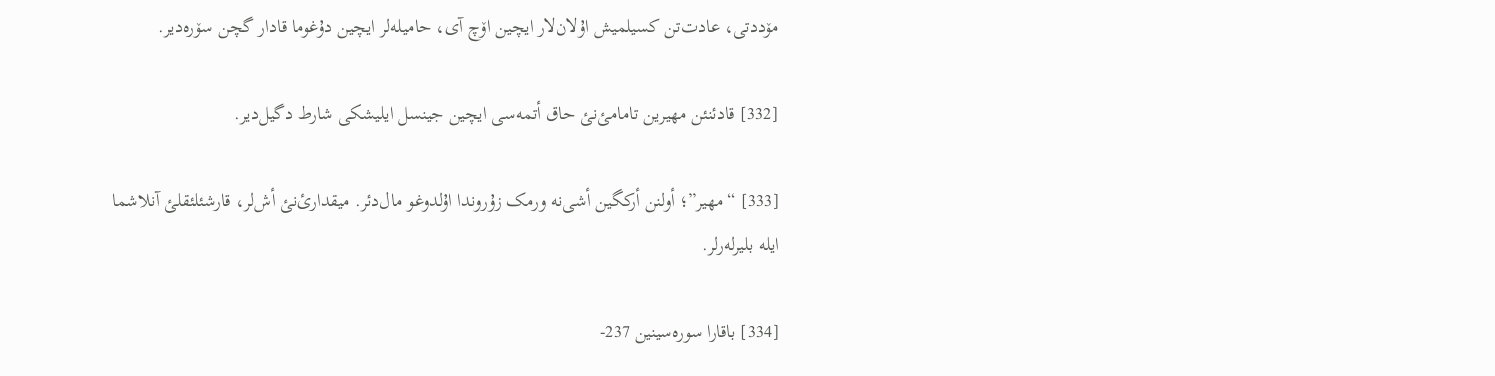مۆددتی، عادت‌تن کسیلمیش اۇلان‌لار ایچین اۆچ آی، حامیلەلر ایچین دۇغوما قادار گچن سۆرەدیر.

[332] قادئنئن مهیرین تامامئ‌نئ حاق أتمەسی ایچین جینسل ایلیشکی شارط دگیل‌دیر.

[333] “مهیر”؛ أولنن أرکگین أشی‌نە ورمک زۇروندا اۇلدوغو مال‌دئر. میقدارئ‌نئ أش‌لر، قارشئلئقلئ آنلاشما ایلە بلیرلەرلر.

[334] باقارا سورەسینین 237-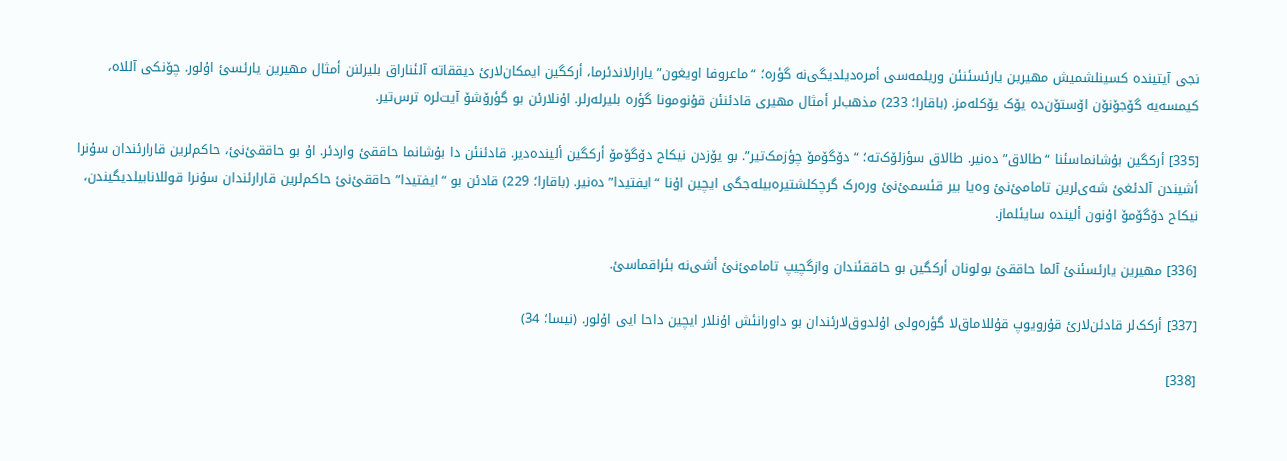نجی آیتیندە کسینلشمیش مهیرین یارئسئنئن وریلمەسی أمرەدیلدیگی‌نە گؤرە؛ “ماعروفا اویغون” یارارلاندئرما، أرکگین ایمکان‌لارئ دیققاتە آلئناراق بلیرلنن أمثال مهیرین یارئسئ اۇلور. چۆنکی آللاە، کیمسەیە گۆجۆنۆن اۆستۆن‌دە یۆک یۆکلەمز. (باقارا؛ 233) مذهب‌لر أمثال مهیری قادئنئن قۇنومونا گؤرە بلیرلەرلر. اۇنلارئن بو گؤرۆشۆ آیت‌لرە ترس‌تیر.

[335] أرکگین بۇشانماسئنا “طالاق” دەنیر. طالاق سؤزلۆک‌تە؛ “دۆگۆمۆ چؤزمک‌تیر”. بو یۆزدن نیکاح دۆگۆمۆ أرکگین ألیندەدیر. قادئنئن دا بۇشانما حاققئ واردئر. اۇ بو حاققئ‌نئ، حاکم‌لرین قارارئندان سۇنرا أشیندن آلدئغئ شەی‌لرین تامامئ‌نئ وەیا بیر قئسمئ‌نئ ورەرک گرچکلشتیرەبیلەجگی ایچین اۇنا “ایفتیدا” دەنیر. (باقارا؛ 229) قادئن بو “ایفتیدا” حاققئ‌نئ حاکم‌لرین قارارئندان سۇنرا قوللانابیلدیگیندن، نیکاح دۆگۆمۆ اۇنون ألیندە سایئلماز.

[336] مهیرین یارئسئنئ آلما حاققئ بولونان أرکگین بو حاققئندان وازگچیپ تامامئ‌نئ أشی‌نە بئراقماسئ.

[337] أرکک‌لر قادئن‌لارئ قۇرویوپ قۇللاماق‌لا گؤرەولی اۇلدوق‌لارئندان بو داورانئش اۇنلار ایچین داحا ایی اۇلور. (نیسا؛ 34)

[338]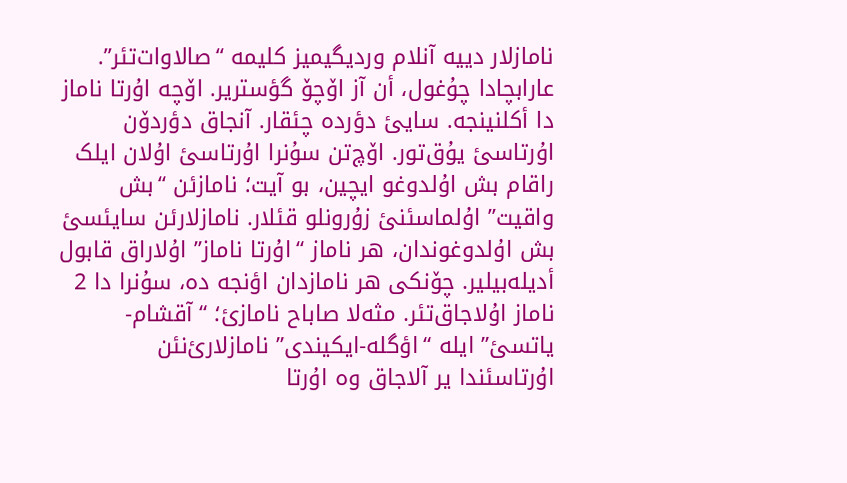نامازلار دییە آنلام وردیگیمیز کلیمە “صالاوات‌تئر”. عارابچادا چۇغول، أن آز اۆچۆ گؤستریر. اۆچە اۇرتا ناماز دا أکلنینجە. سایئ دؤردە چئقار. آنجاق دؤردۆن اۇرتاسئ یۇق‌تور. اۆچ‌تن سۇنرا اۇرتاسئ اۇلان ایلک راقام بش اۇلدوغو ایچین، بو آیت؛ نامازئن “بش واقیت” اۇلماسئنئ زۇرونلو قئلار. ناماز‌لارئن سایئسئ بش اۇلدوغوندان، هر ناماز “اۇرتا ناماز” اۇلاراق قابول أدیلەبیلیر. چۆنکی هر نامازدان اؤنجە دە، سۇنرا دا 2 ناماز اۇلاجاق‌تئر. مثەلا صاباح نامازئ؛ “آقشام-یاتسئ” ایلە “اؤگلە-ایکیندی” نامازلارئ‌نئن اۇرتاسئندا یر آلاجاق وە اۇرتا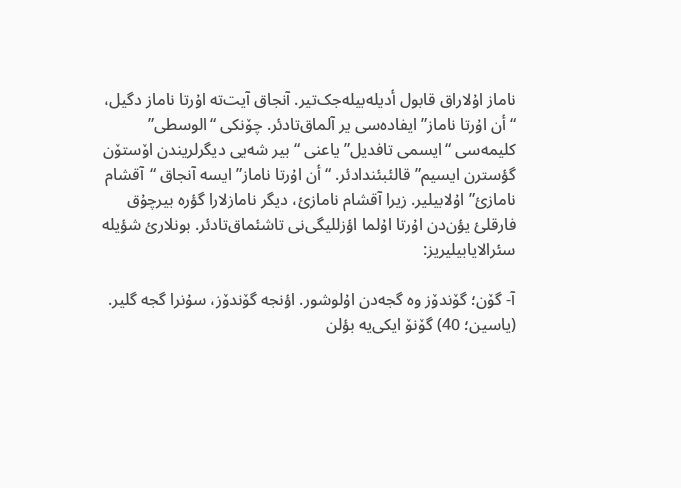ناماز اۇلاراق قابول أدیلەبیلەجک‌تیر. آنجاق آیت‌تە اۇرتا ناماز دگیل، “أن اۇرتا ناماز” ایفادەسی یر آلماق‌تادئر. چۆنکی “الوسطی” کلیمەسی “ایسمی تافدیل” یاعنی “بیر شەیی دیگرلریندن اۆستۆن گؤسترن ایسیم” قالئبئندادئر. “أن اۇرتا ناماز” ایسە آنجاق “آقشام نامازئ” اۇلابیلیر. زیرا آقشام نامازئ، دیگر نامازلارا گؤرە بیرچۇق فارقلئ یؤن‌دن اۇرتا اۇلما اؤزللیگی‌نی تاشئماق‌تادئر. بونلارئ شؤیلە سئرالایابیلیریز:

آ- گۆن؛ گۆندۆز وە گجەدن اۇلوشور. اؤنجە گۆندۆز، سۇنرا گجە گلیر. (یاسین؛ 40) گۆنۆ ایکی‌یە بؤلن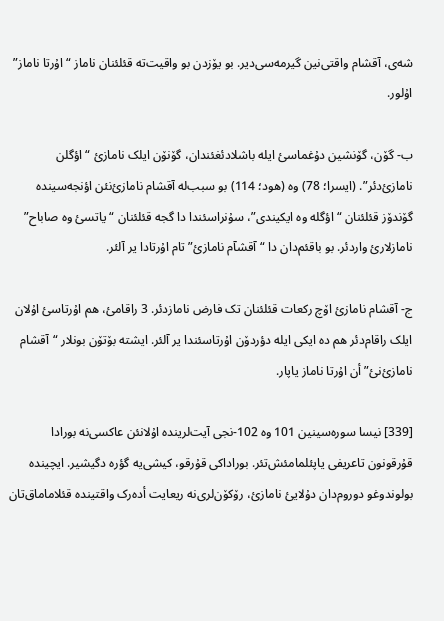شەی، آقشام واقتی‌نین گیرمەسی‌دیر. بو یۆزدن بو واقیت‌تە قئلئنان ناماز “اۇرتا ناماز” اۇلور.

ب- گۆن، گۆنشین دۇغماسئ ایلە باشلادئغئندان، گۆنۆن ایلک نامازئ “اؤگلن نامازئ‌دئر”. (ایسرا؛ 78) وە (هود؛ 114) بو سبب‌لە آقشام نامازئ‌نئن اؤنجەسیندە گۆندۆز قئلئنان “اؤگلە وە ایکیندی”، سۇنراسئندا دا گجە قئلئنان “یاتسئ وە صاباح” نامازلارئ واردئر. بو باقئم‌دان دا “آقشآم نامازئ” تام اۇرتادا یر آلئر.

ج- آقشام نامازئ اۆچ رکعات قئلئنان تک فارض نامازدئر. 3 راقامئ، هم اۇرتاسئ اۇلان ایلک راقام‌دئر هم دە ایکی ایلە دؤردۆن اۇرتاسئندا یر آلئر. ایشتە بۆتۆن بونلار “آقشام نامازئ‌نئ” أن اۇرتا ناماز یاپار.

[339] نیسا سورەسینین 101 وە 102-نجی آیت‌لریندە اۇلانئن عاکسی‌نە بورادا قۇرقونون تاعریفی یاپئلمامئش‌تئر. بوراداکی قۇرقو، کیشی‌یە گؤرە دگیشیر. ایچیندە بولوندوغو دوروم‌دان دۇلایئ نامازئ، رۆکۆن‌لری‌نە ریعایت أدەرک واقتیندە قئلاماماق‌تان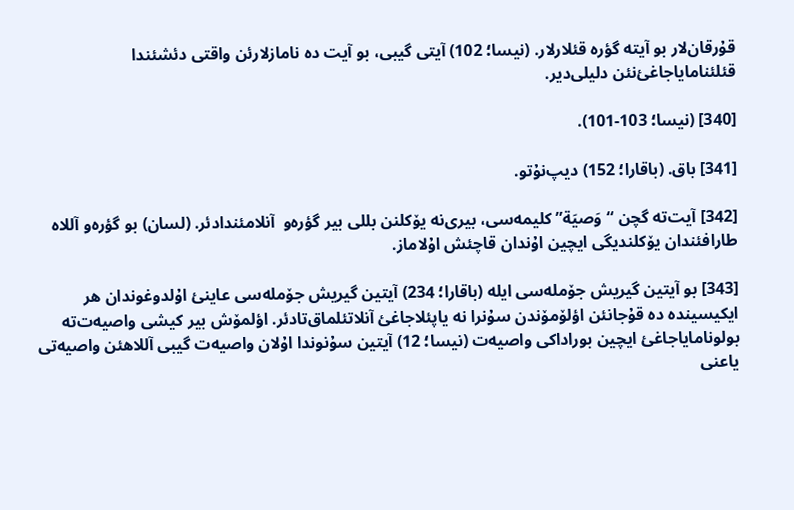قۇرقان‌لار بو آیتە گؤرە قئلارلار. (نیسا؛ 102) آیتی گیبی، بو آیت دە نامازلارئن واقتی دئشئندا قئلئنامایاجاغئ‌نئن دلیلی‌دیر.

[340] (نیسا؛ 103-101).

[341] باق. (باقارا؛ 152) دیپ‌نۇتو.

[342] آیت‌تە گچن “وَصیَة” کلیمەسی، بیری‌نە یۆکلنن بللی بیر گؤرەو  آنلامئندادئر. (لسان) بو گؤرەو آللاە طارافئندان یۆکلندیگی ایچین اۇندان قاچئش اۇلاماز.

[343] بو آیتین گیریش جۆملەسی ایلە (باقارا؛ 234) آیتین گیریش جۆملەسی عاینئ اۇلدوغوندان هر ایکیسیندە دە قۇجانئن اؤلۆمۆندن سۇنرا نە یاپئلاجاغئ آنلاتئلماق‌تادئر. اؤلمۆش بیر کیشی واصیەت‌تە بولونامایاجاغئ ایچین بوراداکی واصیەت (نیسا؛ 12) آیتین سۇنوندا اۇلان واصیەت گیبی آللاهئن واصیەتی یاعنی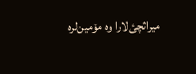میراثچئ‌لارا وە مۆمین‌لرە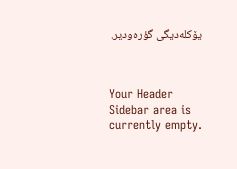یۆکلەدیگی گؤرەودیر.



Your Header Sidebar area is currently empty.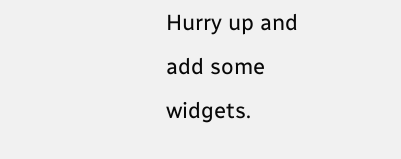Hurry up and add some widgets.